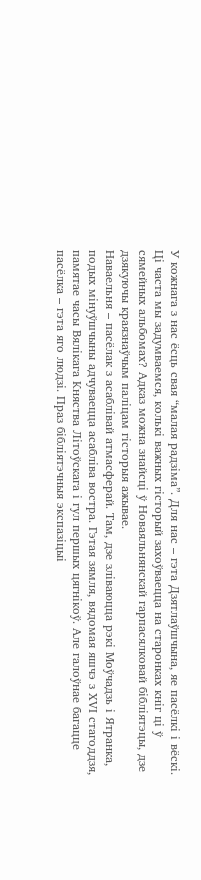У кожнага з нас ёсць свая “малая радзіма”. Для нас – гэта Дзятлаўшчына, яе пасёлкі і вёскі. Ці часта мы задумваемся, колькі важных гісторый захоўваецца на старонках кніг ці ў сямейных альбомах? Адказ можна знайсці ў Новаяльнянскай гарпасялковай бібліятэцы, дзе дзякуючы краязнаўчым паліцам гісторыя ажывае.
Наваельня – пасёлак з асаблівай атмасферай. Там, дзе зліваюцца рэкі Моўчадзь і Ятранка, подых мінуўшчыны адчуваецца асабліва востра. Гэтая зямля, вядомая яшчэ з ХVI стагоддзя, памятае часы Вялікага Княства Літоўскага і гул першых цягнікоў. Але галоўнае багацце пасёлка – гэта яго людзі. Праз бібліятэчныя экспазіцыі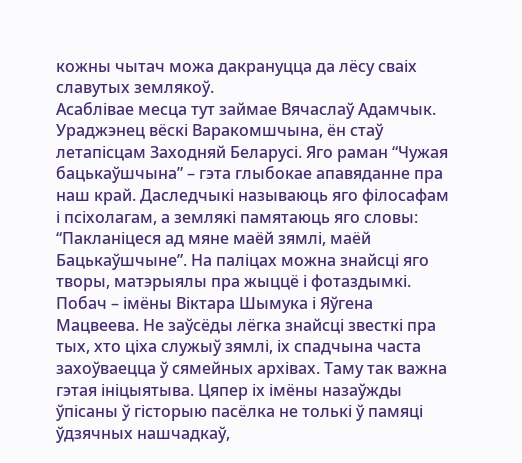кожны чытач можа дакрануцца да лёсу сваіх славутых землякоў.
Асаблівае месца тут займае Вячаслаў Адамчык. Ураджэнец вёскі Варакомшчына, ён стаў летапісцам Заходняй Беларусі. Яго раман “Чужая бацькаўшчына” – гэта глыбокае апавяданне пра наш край. Даследчыкі называюць яго філосафам і псіхолагам, а землякі памятаюць яго словы: “Пакланіцеся ад мяне маёй зямлі, маёй Бацькаўшчыне”. На паліцах можна знайсці яго творы, матэрыялы пра жыццё і фотаздымкі.
Побач – імёны Віктара Шымука і Яўгена Мацвеева. Не заўсёды лёгка знайсці звесткі пра тых, хто ціха служыў зямлі, іх спадчына часта захоўваецца ў сямейных архівах. Таму так важна гэтая ініцыятыва. Цяпер іх імёны назаўжды ўпісаны ў гісторыю пасёлка не толькі ў памяці ўдзячных нашчадкаў,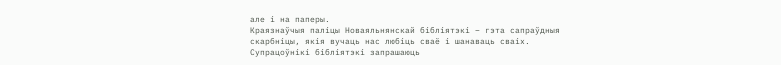але і на паперы.
Краязнаўчыя паліцы Новаяльнянскай бібліятэкі – гэта сапраўдныя скарбніцы, якія вучаць нас любіць сваё і шанаваць сваіх. Супрацоўнікі бібліятэкі запрашаюць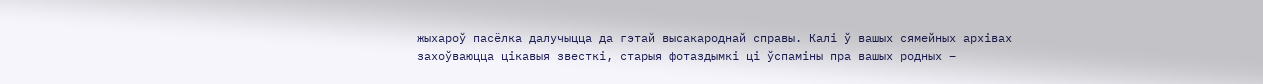жыхароў пасёлка далучыцца да гэтай высакароднай справы. Калі ў вашых сямейных архівах захоўваюцца цікавыя звесткі, старыя фотаздымкі ці ўспаміны пра вашых родных –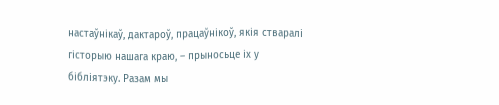настаўнікаў, дактароў, працаўнікоў, якія стваралі гісторыю нашага краю, – прыносьце іх у бібліятэку. Разам мы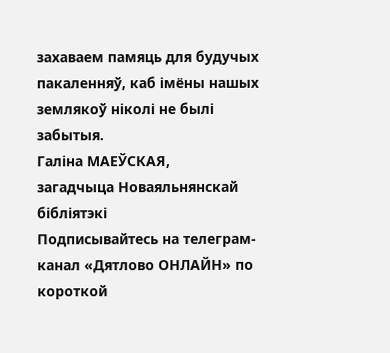захаваем памяць для будучых пакаленняў, каб імёны нашых землякоў ніколі не былі забытыя.
Галіна МАЕЎСКАЯ,
загадчыца Новаяльнянскай бібліятэкі
Подписывайтесь на телеграм-канал «Дятлово ОНЛАЙН» по короткой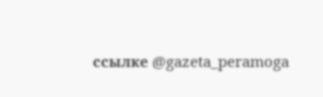ссылке @gazeta_peramoga